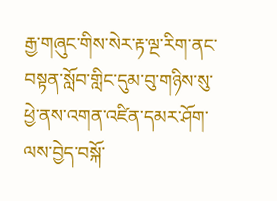རྒྱ་གཞུང་གིས་སེར་རྟ་ལྔ་རིག་ནང་བསྟན་སློབ་གླིང་དུམ་བུ་གཉིས་སུ་ཕྱེ་ནས་འགན་འཛིན་དམར་ཤོག་ལས་བྱེད་བསྐོ་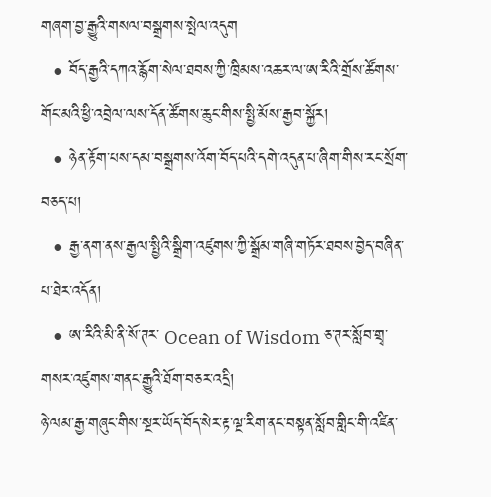གཞག་བྱ་རྒྱུའི་གསལ་བསྒྲགས་སྤེལ་འདུག
  • བོད་རྒྱའི་དཀའ་རྙོག་སེལ་ཐབས་ཀྱི་ཁྲིམས་འཆར་ལ་ཨ་རིའི་གྲོས་ཚོགས་གོང་མའི་ཕྱི་འབྲེལ་ལས་དོན་ཚོགས་ཆུང་གིས་སྤྱི་མོས་རྒྱབ་སྐྱོར།
  • ཉེན་རྟོག་པས་དམ་བསྒྲགས་འོག་བོད་པའི་དགེ་འདུན་པ་ཞིག་གིས་རང་སྲོག་བཅད་པ།
  • རྒྱ་ནག་ནས་རྒྱལ་སྤྱིའི་སྒྲིག་འཛུགས་ཀྱི་སྒྲོམ་གཞི་གཏོར་ཐབས་བྱེད་བཞིན་པ་ཐེར་འདོན།
  • ཨ་རིའི་མི་ནི་སོ་ཊར་ Ocean of Wisdom ཅ་ཊར་སློབ་གྲྭ་གསར་འཛུགས་གནང་རྒྱུའི་ཐོག་བཅར་འདྲི།
ཉེ་ལམ་རྒྱ་གཞུང་གིས་སྔར་ཡོད་བོད་སེར་རྟ་ལྔ་རིག་ནང་བསྟན་སློབ་གླིང་གི་འཛིན་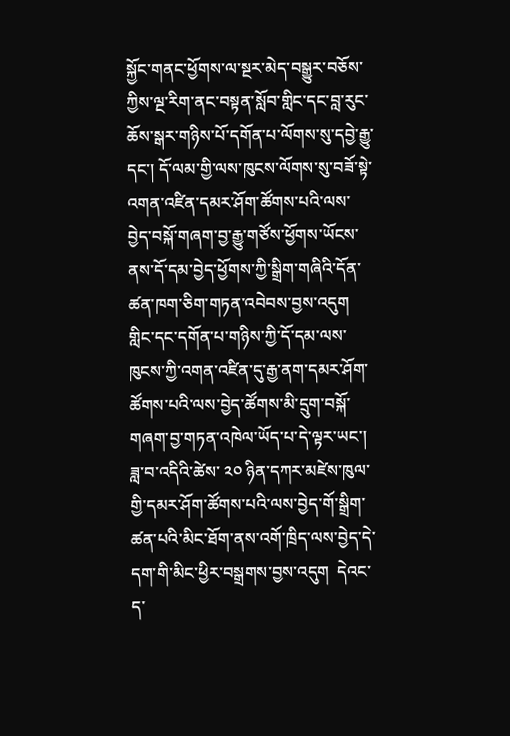སྐྱོང་གནང་ཕྱོགས་ལ་སྔར་མེད་བསྒྱུར་བཅོས་ཀྱིས་ལྔ་རིག་ནང་བསྟན་སློབ་གླིང་དང་བླ་རུང་ཆོས་སྒར་གཉིས་པོ་དགོན་པ་ལོགས་སུ་དབྱེ་རྒྱུ་དང་། དོ་ལམ་གྱི་ལས་ཁུངས་ལོགས་སུ་བཟོ་སྟེ་འགན་འཛིན་དམར་ཤོག་ཚོགས་པའི་ལས་བྱེད་བསྐོ་གཞག་བྱ་རྒྱུ་གཙོས་ཕྱོགས་ཡོངས་ནས་དོ་དམ་བྱེད་ཕྱོགས་ཀྱི་སྒྲིག་གཞིའི་དོན་ཚན་ཁག་ཅིག་གཏན་འབེབས་བྱས་འདུག
གླིང་དང་དགོན་པ་གཉིས་ཀྱི་དོ་དམ་ལས་ཁུངས་ཀྱི་འགན་འཛིན་དུ་རྒྱ་ནག་དམར་ཤོག་ཚོགས་པའི་ལས་བྱེད་ཚོགས་མི་དྲུག་བསྐོ་གཞག་བྱ་གཏན་འཁེལ་ཡོད་པ་དེ་ལྟར་ཡང་། ཟླ་བ་འདིའི་ཚེས་ ༢༠ ཉིན་དཀར་མཛེས་ཁུལ་གྱི་དམར་ཤོག་ཚོགས་པའི་ལས་བྱེད་གོ་སྒྲིག་ཚན་པའི་མིང་ཐོག་ནས་འགོ་ཁྲིད་ལས་བྱེད་དེ་དག་གི་མིང་ཕྱིར་བསྒྲགས་བྱས་འདུག  དེའང་ད་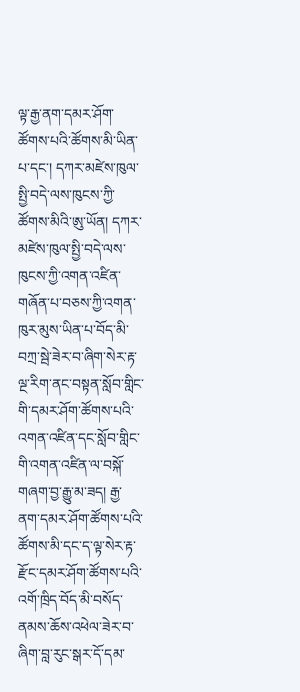ལྟ་རྒྱ་ནག་དམར་ཤོག་ཚོགས་པའི་ཚོགས་མི་ཡིན་པ་དང་། དཀར་མཛེས་ཁུལ་སྤྱི་བདེ་ལས་ཁུངས་ཀྱི་ཚོགས་མིའི་ཨུ་ཡོན། དཀར་མཛེས་ཁུལ་སྤྱི་བདེ་ལས་ཁུངས་ཀྱི་འགན་འཛིན་གཞོན་པ་བཅས་ཀྱི་འགན་ཁུར་མུས་ཡིན་པ་བོད་མི་བཀྲ་སྦེ་ཟེར་བ་ཞིག་སེར་རྟ་ལྔ་རིག་ནང་བསྟན་སློབ་གླིང་གི་དམར་ཤོག་ཚོགས་པའི་འགན་འཛིན་དང་སློབ་གླིང་གི་འགན་འཛིན་ལ་བསྐོ་གཞག་བྱ་རྒྱུ་མ་ཟད། རྒྱ་ནག་དམར་ཤོག་ཚོགས་པའི་ཚོགས་མི་དང་ད་ལྟ་སེར་རྟ་རྫོང་དམར་ཤོག་ཚོགས་པའི་འགོ་ཁྲིད་བོད་མི་བསོད་ནམས་ཆོས་འཕེལ་ཟེར་བ་ཞིག་བླ་རུང་སྒར་དོ་དམ་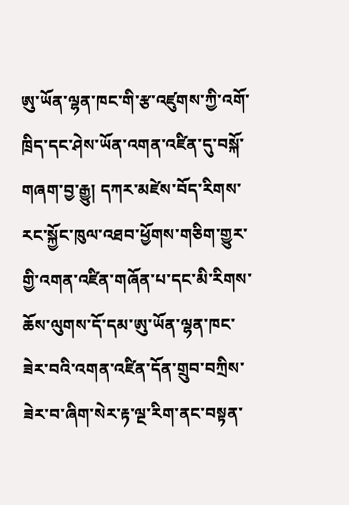ཨུ་ཡོན་ལྷན་ཁང་གི་རྩ་འཛུགས་ཀྱི་འགོ་ཁྲིད་དང་ཤེས་ཡོན་འགན་འཛིན་དུ་བསྐོ་གཞག་བྱ་རྒྱུ། དཀར་མཛེས་བོད་རིགས་རང་སྐྱོང་ཁུལ་འཐབ་ཕྱོགས་གཅིག་གྱུར་གྱི་འགན་འཛིན་གཞོན་པ་དང་མི་རིགས་ཆོས་ལུགས་དོ་དམ་ཨུ་ཡོན་ལྷན་ཁང་ཟེར་བའི་འགན་འཛིན་དོན་གྲུབ་བཀྲིས་ཟེར་བ་ཞིག་སེར་རྟ་ལྔ་རིག་ནང་བསྟན་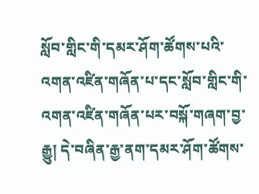སློབ་གླིང་གི་དམར་ཤོག་ཚོགས་པའི་འགན་འཛིན་གཞོན་པ་དང་སློབ་གླིང་གི་འགན་འཛིན་གཞོན་པར་བསྐོ་གཞག་བྱ་རྒྱུ། དེ་བཞིན་རྒྱ་ནག་དམར་ཤོག་ཚོགས་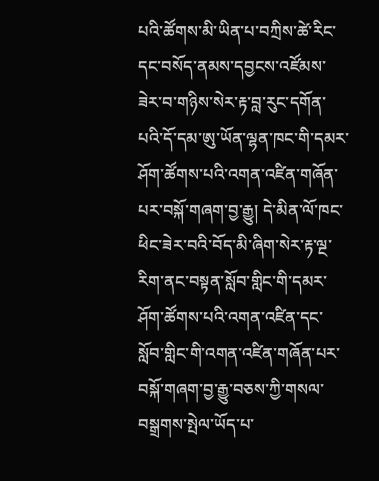པའི་ཚོགས་མི་ཡིན་པ་བཀྲིས་ཚེ་རིང་དང་བསོད་ནམས་དབྱངས་འཛོམས་ཟེར་བ་གཉིས་སེར་རྟ་བླ་རུང་དགོན་པའི་དོ་དམ་ཨུ་ཡོན་ལྷན་ཁང་གི་དམར་ཤོག་ཚོགས་པའི་འགན་འཛིན་གཞོན་པར་བསྐོ་གཞག་བྱ་རྒྱུ། དེ་མིན་ལོ་ཁང་ཕིང་ཟེར་བའི་བོད་མི་ཞིག་སེར་རྟ་ལྔ་རིག་ནང་བསྟན་སློབ་གླིང་གི་དམར་ཤོག་ཚོགས་པའི་འགན་འཛིན་དང་སློབ་གླིང་གི་འགན་འཛིན་གཞོན་པར་བསྐོ་གཞག་བྱ་རྒྱུ་བཅས་ཀྱི་གསལ་བསྒྲགས་སྤེལ་ཡོད་པ་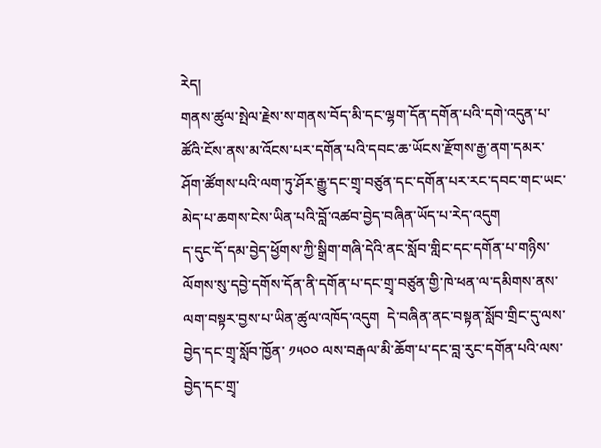རེད།
གནས་ཚུལ་སྤེལ་རྗེས་ས་གནས་བོད་མི་དང་ལྷག་དོན་དགོན་པའི་དགེ་འདུན་པ་ཚོའི་ངོས་ནས་མ་འོངས་པར་དགོན་པའི་དབང་ཆ་ཡོངས་རྫོགས་རྒྱ་ནག་དམར་ཤོག་ཚོགས་པའི་ལག་ཏུ་ཤོར་རྒྱུ་དང་གྲྭ་བཙུན་དང་དགོན་པར་རང་དབང་གང་ཡང་མེད་པ་ཆགས་ངེས་ཡིན་པའི་བློ་འཚབ་བྱེད་བཞིན་ཡོད་པ་རེད་འདུག
ད་དུང་དོ་དམ་བྱེད་ཕྱོགས་ཀྱི་སྒྲིག་གཞི་དེའི་ནང་སློབ་གླིང་དང་དགོན་པ་གཉིས་ལོགས་སུ་དབྱེ་དགོས་དོན་ནི་དགོན་པ་དང་གྲྭ་བཙུན་གྱི་ཁེ་ཕན་ལ་དམིགས་ནས་ལག་བསྟར་བྱས་པ་ཡིན་ཚུལ་འཁོད་འདུག  དེ་བཞིན་ནང་བསྟན་སློབ་གྲིང་དུ་ལས་བྱེད་དང་གྲྭ་སློབ་ཁྱོན་ ༡༥༠༠ ལས་བརྒལ་མི་ཆོག་པ་དང་བླ་རུང་དགོན་པའི་ལས་བྱེད་དང་གྲྭ་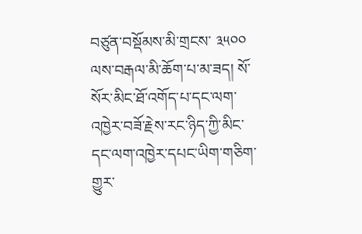བཙུན་བསྡོམས་མི་གྲངས་ ༣༥༠༠ ལས་བརྒལ་མི་ཆོག་པ་མ་ཟད། སོ་སོར་མིང་ཐོ་འགོད་པ་དང་ལག་འཁྱེར་བཟོ་རྗེས་རང་ཉིད་ཀྱི་མིང་དང་ལག་འཁྱེར་དཔང་ཡིག་གཅིག་གྱུར་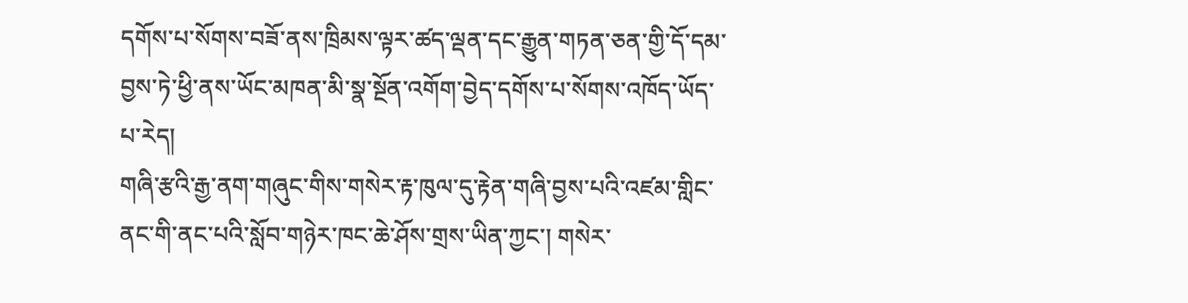དགོས་པ་སོགས་བཟོ་ནས་ཁྲིམས་ལྟར་ཚད་ལྡན་དང་རྒྱུན་གཏན་ཅན་གྱི་དོ་དམ་བྱས་ཏེ་ཕྱི་ནས་ཡོང་མཁན་མི་སྣ་སྔོན་འགོག་བྱེད་དགོས་པ་སོགས་འཁོད་ཡོད་པ་རེད།
གཞི་རྩའི་རྒྱ་ནག་གཞུང་གིས་གསེར་རྟ་ཁུལ་དུ་རྟེན་གཞི་བྱས་པའི་འཛམ་གླིང་ནང་གི་ནང་པའི་སློབ་གཉེར་ཁང་ཆེ་ཤོས་གྲས་ཡིན་ཀྱང་། གསེར་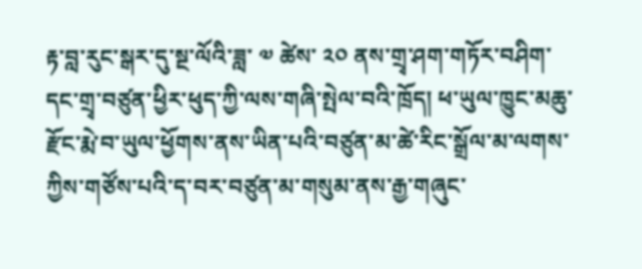རྟ་བླ་རུང་སྒར་དུ་སྔ་ལོའི་ཟླ་ ༧ ཚེས་ ༢༠ ནས་གྲྭ་ཤག་གཏོར་བཤིག་དང་གྲྭ་བཙུན་ཕྱིར་ཕུད་ཀྱི་ལས་གཞི་སྤེལ་བའི་ཁྲོད། ཕ་ཡུལ་ཁྱུང་མཆུ་རྫོང་རྨེ་བ་ཡུལ་ཕྱོགས་ནས་ཡིན་པའི་བཙུན་མ་ཚེ་རིང་སྒྲོལ་མ་ལགས་ཀྱིས་གཙོས་པའི་ད་བར་བཙུན་མ་གསུམ་ནས་རྒྱ་གཞུང་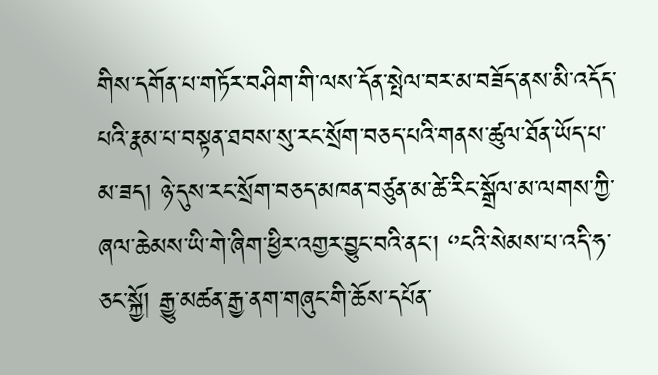གིས་དགོན་པ་གཏོར་བཤིག་གི་ལས་དོན་སྤེལ་བར་མ་བཟོད་ནས་མི་འདོད་པའི་རྣམ་པ་བསྟན་ཐབས་སུ་རང་སྲོག་བཅད་པའི་གནས་ཚུལ་ཐོན་ཡོད་པ་མ་ཟད། ཉེ་དུས་རང་སྲོག་བཅད་མཁན་བཙུན་མ་ཚེ་རིང་སྒྲོལ་མ་ལགས་ཀྱི་ཞལ་ཆེམས་ཡི་གེ་ཞིག་ཕྱིར་འགྱར་བྱུང་བའི་ནང་། ‘’ངའི་སེམས་པ་འདི་ཧ་ཅང་སྐྱོ། རྒྱུ་མཚན་རྒྱ་ནག་གཞུང་གི་ཆོས་དཔོན་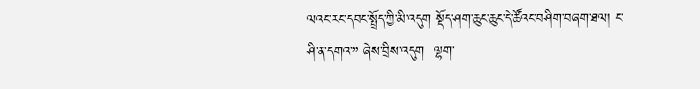ལའང་རང་དབང་སྤྲོད་ཀྱི་མི་འདུག སྡོད་ཤག་ཆུང་ཆུང་དེ་ཚོའང་བཤིག་བཞག་ཐལ། ང་ཤི་ན་དགའ་’’ ཞེས་བྲིས་འདུག  ལྷག་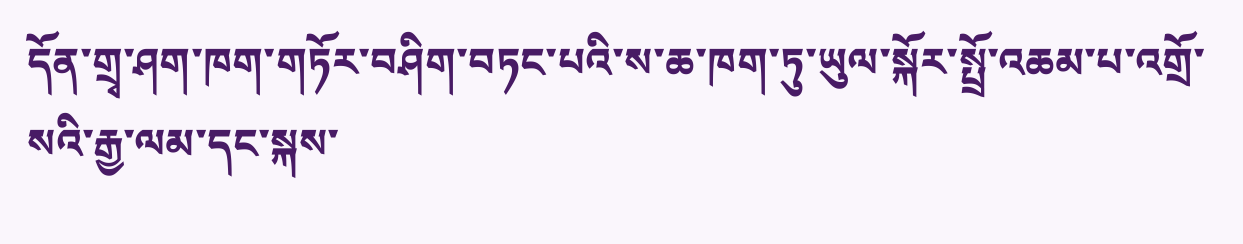དོན་གྲྭ་ཤག་ཁག་གཏོར་བཤིག་བཏང་པའི་ས་ཆ་ཁག་ཏུ་ཡུལ་སྐོར་སྤྲོ་འཆམ་པ་འགྲོ་སའི་རྒྱ་ལམ་དང་སྐས་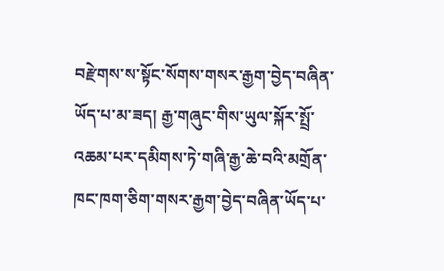བརྫེགས་ས་སྟོང་སོགས་གསར་རྒྱག་བྱེད་བཞིན་ཡོད་པ་མ་ཟད། རྒྱ་གཞུང་གིས་ཡུལ་སྐོར་སྤྲོ་འཆམ་པར་དམིགས་ཏེ་གཞི་རྒྱ་ཆེ་བའི་མགྲོན་ཁང་ཁག་ཅིག་གསར་རྒྱག་བྱེད་བཞིན་ཡོད་པ་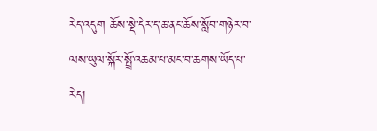རེད་འདུག ཆོས་སྡེ་དེར་ད་ཆ་ནང་ཆོས་སློབ་གཉེར་བ་ལས་ཡུལ་སྐོར་སྤྲོ་འཆམ་པ་མང་བ་ཆགས་ཡོད་པ་རེད།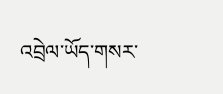འབྲེལ་ཡོད་གསར་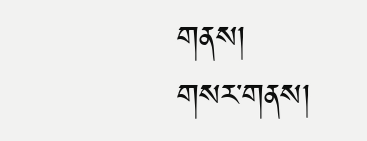གནས།
གསར་གནས།